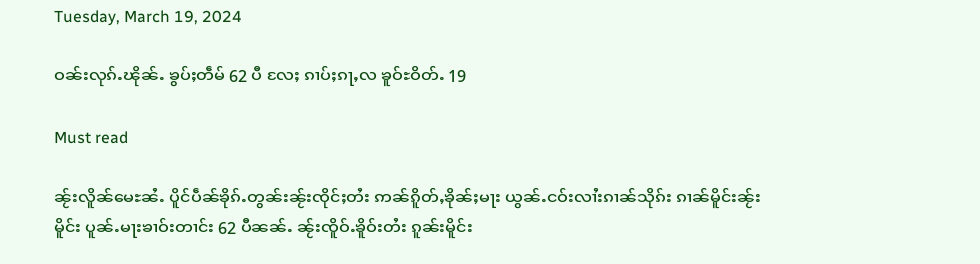Tuesday, March 19, 2024

ဝၼ်းလုၵ်ႉၽိုၼ်ႉ ၶွပ်ႈတဵမ် 62 ပီ လႄႈ ၵၢပ်ႈၵႃႇလ ၶူဝ်ႊဝိတ်ႉ 19

Must read

ၼႂ်းလိူၼ်မေႊၼႆႉ ပိူင်ပဵၼ်ၶိုၵ်ႉတွၼ်းၼႂ်းၸိုင်ႈတႆး ဢၼ်ၵိူတ်ႇၶိုၼ်ႈမႃး ယွၼ်ႉငဝ်းလၢႆးၵၢၼ်သိုၵ်း ၵၢၼ်မိူင်းၼႂ်းမိူင်း ပူၼ်ႉမႃးၶၢဝ်းတၢင်း 62 ပီၼၼ်ႉ ၼႂ်းၸိူဝ်ႉၶိူဝ်းတႆး ၵူၼ်းမိူင်း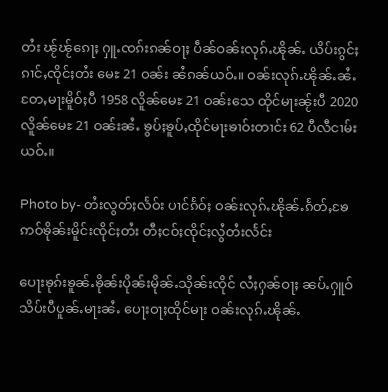တႆး ၽႂ်ၽႂ်ၵေႃႈ ႁူႉၸၵ်းၵၼ်ဝႃႈ ပဵၼ်ဝၼ်းလုၵ်ႉၽိုၼ်ႉ ယိပ်းၵွင်ႈၵၢင်ႇၸိုင်ႈတႆး မေႊ 21 ဝၼ်း ၼႆၵၼ်ယဝ်ႉ။ ဝၼ်းလုၵ်ႉၽိုၼ်ႉၼႆႉ တႄႇမႃးမိူဝ်ႈပီ 1958 လိူၼ်မေႊ 21 ဝၼ်းသေ ထိုင်မႃးၼႂ်းပီ 2020 လိူၼ်မေႊ 21 ဝၼ်းၼႆႉ ၶွပ်ႈၶူပ်ႇထိုင်မႃးၶၢဝ်းတၢင်း 62 ပီလီငၢမ်းယဝ်ႉ။

Photo by- တႆးလွတ်ႈလႅဝ်း ပၢင်ၵႅဝ်ႈ ဝၼ်းလုၵ်ႉၽိုၼ်ႉၵႅတ်ႇၶႄဢဝ်ၶိုၼ်းမိူင်းၸိုင်ႈတႆး တီႈငဝ်ႈၸိုင်ႈလွႆတႆးလႅင်း

ပေႃးၶုၵ်းၶူၼ်ႉၶိုၼ်းပိုၼ်းမိုၼ်ႉသိုၼ်းၸိုင် လႆႈႁၼ်ဝႃႈ ၼပ်ႉႁူဝ်သိပ်းပီပူၼ်ႉမႃးၼႆႉ ပေႃးဝႃႈထိုင်မႃး ဝၼ်းလုၵ်ႉၽိုၼ်ႉ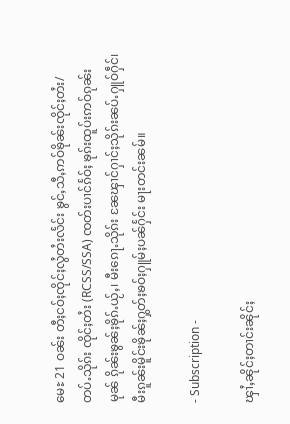မေႊ 21 ဝၼ်း တီႈငဝ်ႈၸိုင်ႈလွႆတႆးလႅင်း ၶွင်ႇသီႇဢဝ်ၶိုၼ်းၸိုင်ႈတႆး/တပ်ႉသိုၵ်း ၸိုင်ႈတႆး (RCSS/SSA) ၸတ်းပၢင်ၵႅဝ်ႈ ၶုၵ်းထူပ်းဢဝ်ၵုၼ်းမုၼ် ၵိုၼ်းၶွၼ်ႈၶိုၵ်ႉယႂ်ႇ၊ မီးၵေႃႉသိုၵ်း ၼႄၾၢင်ႁၢင်ႈသိုၵ်းၼပ်ႉႁူဝ်ႁဵင်၊ မီးၵူၼ်းမိူင်းၶိုၼ်ႈႁွတ်ႈၶဝ်ႈႁူမ်ႈပၼ်ႁႅင်း မႃးတင်းၼမ်။

- Subscription -

ၾၢႆႇၼိုင်ႈတၢင်းၼိုင်ႈ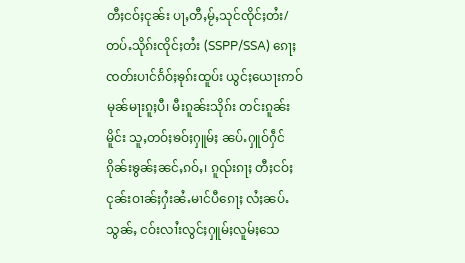တီႈငဝ်ႈငုၼ်း ပႃႇတီႇမႂ်ႇသုင်ၸိုင်ႈတႆး/တပ်ႉသိုၵ်းၸိုင်ႈတႆး (SSPP/SSA) ၵေႃႈ ၸတ်းပၢင်ၵႅဝ်ႈၶုၵ်းထူပ်း ယွင်ႈယေႃးဢဝ်မုၼ်မႃးၵူႈပီ၊ မီးၵူၼ်းသိုၵ်း တင်းၵူၼ်းမိူင်း သူႇတဝ်ႈၶဝ်ႈႁူမ်ႈ ၼပ်ႉႁူဝ်ႁဵင် ၵိုၼ်းၶွၼ်ႈၼင်ႇၵဝ်ႇ၊ ၵူၺ်းၵႃႈ တီႈငဝ်ႈငုၼ်းဝၢၼ်ႈႁႆးၼႆႉမၢင်ပီၵေႃႈ လႆႈၼပ်ႉသွၼ်ႇ ငဝ်းလၢႆးလွင်ႈႁူမ်ႈလူမ်ႈသေ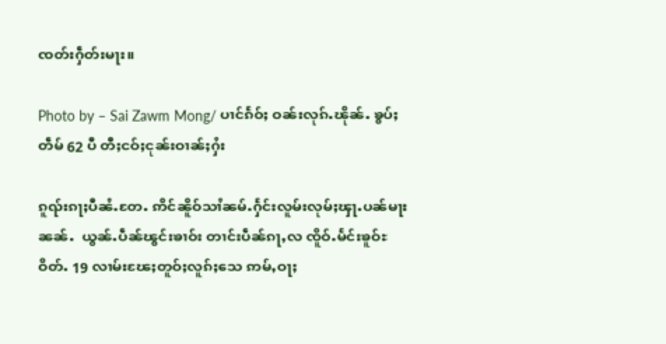ၸတ်းႁဵတ်းမႃး။

Photo by – Sai Zawm Mong/ ပၢင်ၵႅဝ်ႈ ဝၼ်းလုၵ်ႉၽိုၼ်ႉ ၶွပ်ႈတဵမ် 62 ပီ တီႈငဝ်ႈငုၼ်းဝၢၼ်ႈႁႆး

ၵူၺ်းၵႃႈပီၼႆႉတႄႉ ဢိင်ၼိူဝ်သၢႆၼမ်ႉႁႅင်းလူမ်းလုမ်ႈၾႃႉပၼ်မႃးၼၼ်ႉ  ယွၼ်ႉပဵၼ်ၽွင်းၶၢဝ်း တၢင်းပဵၼ်ၵႃႇလ ၸိူဝ်ႉမႅင်းၶူဝ်ႊဝိတ်ႉ 19 လၢမ်းၽႄႈတူဝ်ႈလူၵ်ႈသေ ဢမ်ႇဝႃႈ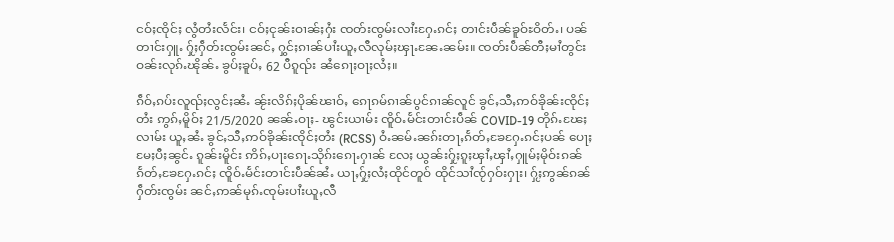ငဝ်ႈၸိုင်ႈ လွႆတႆးလႅင်း၊ ငဝ်ႈငုၼ်းဝၢၼ်ႈႁႆး ၸတ်းၸွမ်းလၢႆးႁႄႉၵင်ႈ တၢင်းပဵၼ်ၶူဝ်ႊဝိတ်ႉ၊ ပၼ်တၢင်းႁူႉ ႁႂ်ႈႁဵတ်းၸွမ်းၼင်ႇ ႁွင်ႈၵၢၼ်ပၢႆးယူႇလီလုမ်ႈၾႃႉၼႄႉၼမ်း။ ၸတ်းပဵၼ်တီႈမၢႆတွင်း ဝၼ်းလုၵ်ႉၽိုၼ်ႉ ၶွပ်ႈၶူပ်ႇ 62 ပီၵူၺ်း ၼႆၵေႃႈဝႃႈလႆႈ။

ၵဵဝ်ႇၵပ်းလူၺ်ႈလွင်ႈၼႆႉ ၼႂ်းလိၵ်ႈပိုၼ်ၽၢဝ်ႇ ၵေႃၵမ်ၵၢၼ်ပွင်ၵၢၼ်လူင် ၶွင်ႇသီႇဢဝ်ၶိုၼ်းၸိုင်ႈတႆး ဢွၵ်ႇမိူဝ်ႈ 21/5/2020 ၼၼ်ႉဝႃႈ- ၽွင်းယၢမ်း ၸိူဝ်ႉမႅင်းတၢင်းပဵၼ် COVID-19 တိုၵ်ႉၽႄႈလၢမ်း ယူႇၼႆႉ ၶွင်ႇသီႇဢဝ်ၶိုၼ်းၸိုင်ႈတႆး (RCSS) ဝႆႉၼမ်ႉၼၵ်းတႃႇၵႅတ်ႇၶႄႁႄႉၵင်ႈပၼ် ပေႃႈမႄႈပီႈၼွင်ႉ ၵူၼ်းမိူင်း ဢိၵ်ႇပႃးၵေႃႉသိုၵ်းၵေႃႉႁၢၼ် လႄႈ ယွၼ်းႁႂ်ႈၵူႈၾၢႆႇၾၢႆႇႁူမ်ႈမိုဝ်းၵၼ် ၵႅတ်ႇၶႄႁႄႉၵင်ႈ ၸိူဝ်ႉမႅင်းတၢင်းပဵၼ်ၼႆႉ ယႃႇႁႂ်ႈလႆႈထိုင်တူဝ် ထိုင်သၢႆၸႂ်ႁဝ်းႁႃး၊ ႁႂ်ႈဢွၼ်ၵၼ် ႁဵတ်းၸွမ်း ၼင်ႇဢၼ်မုၵ်ႉၸုမ်းပၢႆးယူႇလီ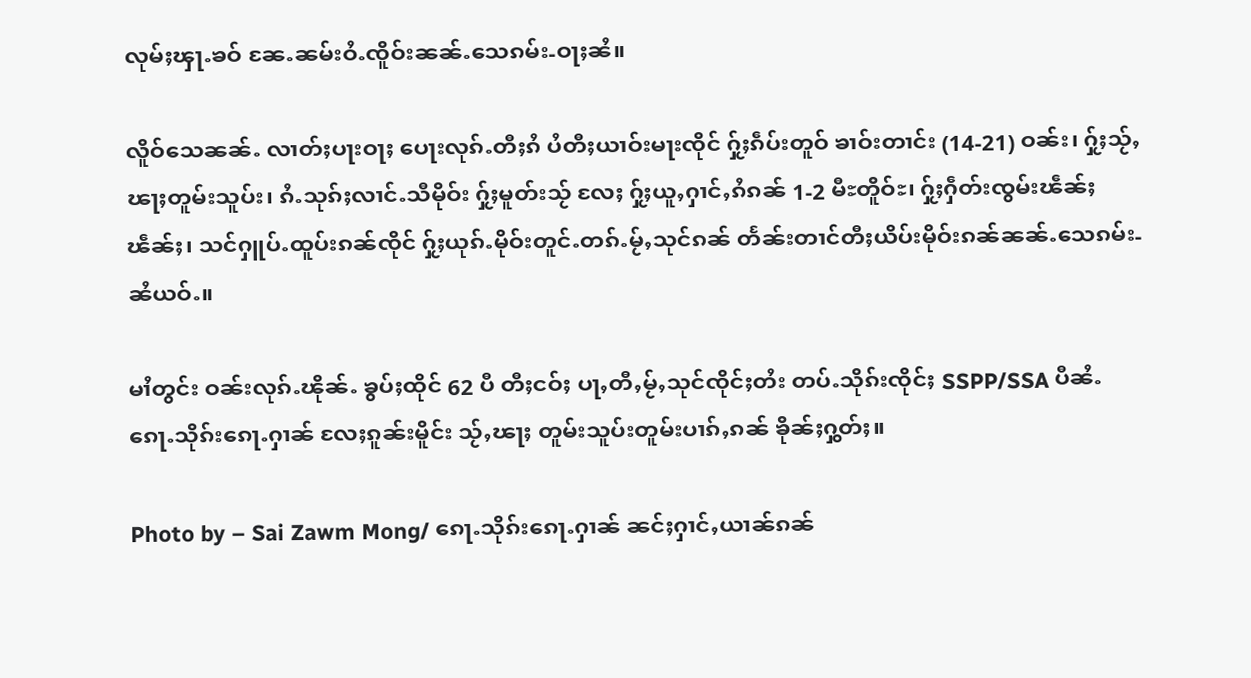လုမ်ႈၾႃႉၶဝ် ၼႄႉၼမ်းဝႆႉၸိူဝ်းၼၼ်ႉသေၵမ်း-ဝႃႈၼႆ။

လိူဝ်သေၼၼ်ႉ လၢတ်ႈပႃးဝႃႈ ပေႃးလုၵ်ႉတီႈၵႆ ပႆတီႈယၢဝ်းမႃးၸိုင် ႁႂ်ႈၵဵပ်းတူဝ် ၶၢဝ်းတၢင်း (14-21) ဝၼ်း၊ ႁႂ်ႈသႂ်ႇၽႃႈတူမ်းသူပ်း၊ ၵႆႉသုၵ်ႈလၢင်ႉသီမိုဝ်း ႁႂ်ႈမူတ်းသႂ် လႄႈ ႁႂ်ႈယူႇႁၢင်ႇၵႆၵၼ် 1-2 မီႊတိူဝ်ႊ၊ ႁႂ်ႈႁဵတ်းၸွမ်းၽဵၼ်ႈၽဵၼ်ႈ၊ သင်ႁူပ်ႉထူပ်းၵၼ်ၸိုင် ႁႂ်ႈယုၵ်ႉမိုဝ်းတူင်ႉတၵ်ႉမႂ်ႇသုင်ၵၼ် တႅၼ်းတၢင်တီႈယိပ်းမိုဝ်းၵၼ်ၼၼ်ႉသေၵမ်း-ၼႆယဝ်ႉ။

မၢႆတွင်း ဝၼ်းလုၵ်ႉၽိုၼ်ႉ ၶွပ်ႈထိုင် 62 ပီ တီႈငဝ်ႈ ပႃႇတီႇမႂ်ႇသုင်ၸိုင်ႈတႆး တပ်ႉသိုၵ်းၸိုင်ႈ SSPP/SSA ပီၼႆႉ ၵေႃႉသိုၵ်းၵေႃႉႁၢၼ် လႄႈၵူၼ်းမိူင်း သႂ်ႇၽႃႈ တူမ်းသူပ်းတူမ်းပၢၵ်ႇၵၼ် ၶိုၼ်ႈႁွတ်ႈ။

Photo by – Sai Zawm Mong/ ၵေႃႉသိုၵ်းၵေႃႉႁၢၼ် ၼင်ႈႁၢင်ႇယၢၼ်ၵၼ်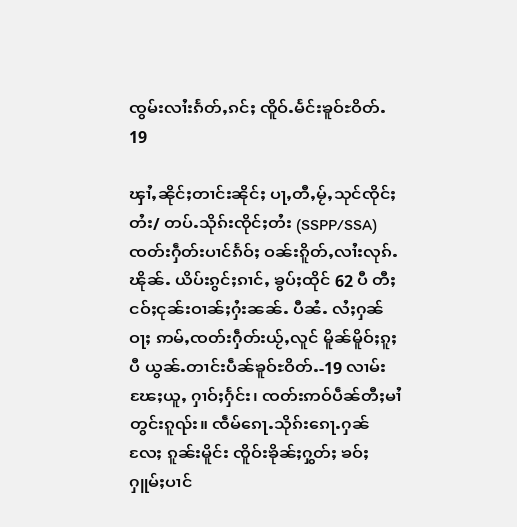ၸွမ်းလၢႆးၵႅတ်ႇၵင်ႈ ၸိူဝ်ႉမႅင်းၶူဝ်ႊဝိတ်ႉ 19

ၾၢႆႇၼိုင်ႈတၢင်းၼိုင်ႈ ပႃႇတီႇမႂ်ႇသုင်ၸိုင်ႈတႆး/ တပ်ႉသိုၵ်းၸိုင်ႈတႆး (SSPP/SSA) ၸတ်းႁဵတ်းပၢင်ၵႅဝ်ႈ ဝၼ်းၵိူတ်ႇလၢႆးလုၵ်ႉၽိုၼ်ႉ ယိပ်းၵွင်ႈၵၢင်ႇ ၶွပ်ႈထိုင် 62 ပီ တီႈငဝ်ႈငုၼ်းဝၢၼ်ႈႁႆးၼၼ်ႉ ပီၼႆႉ လႆႈႁၼ်ဝႃႈ ဢမ်ႇၸတ်းႁဵတ်းယႂ်ႇလူင် မိူၼ်မိူဝ်ႈၵူႈပီ ယွၼ်ႉတၢင်းပဵၼ်ၶူဝ်ႊဝိတ်ႉ-19 လၢမ်းၽႄႈယူႇ ႁၢဝ်ႈႁႅင်း၊ ၸတ်းဢဝ်ပဵၼ်တီႈမၢႆတွင်းၵူၺ်း။ ၸဵမ်ၵေႃႉသိုၵ်းၵေႃႉႁၼ်လႄႈ ၵူၼ်းမိူင်း ၸိူဝ်းၶိုၼ်ႈႁွတ်ႈ ၶဝ်ႈႁူမ်ႈပၢင်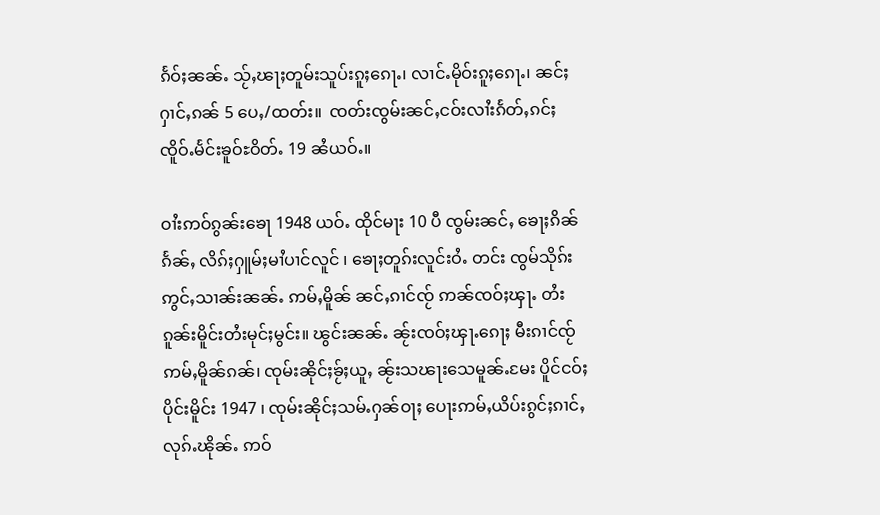ၵႅဝ်ႈၼၼ်ႉ သႂ်ႇၽႃႈတူမ်းသူပ်းၵူႈၵေႃႉ၊ လၢင်ႉမိုဝ်းၵူႈၵေႃႉ၊ ၼင်ႈႁၢင်ႇၵၼ် 5 ပေႇ/ထတ်း။  ၸတ်းၸွမ်းၼင်ႇငဝ်းလၢႆးၵႅတ်ႇၵင်ႈ ၸိူဝ်ႉမႅင်းၶူဝ်ႊဝိတ်ႉ 19 ၼႆယဝ်ႉ။

ဝၢႆးဢဝ်ၵွၼ်းၶေႃ 1948 ယဝ်ႉ ထိုင်မႃး 10 ပီ ၸွမ်းၼင်ႇ ၶေႃႈၵိၼ်ၵႅၼ်ႇ လိၵ်ႈႁူမ်ႈမၢႆပၢင်လူင် ၊ ၶေႃႈတူၵ်းလူင်းဝႆႉ တင်း ၸွမ်သိုၵ်းဢွင်ႇသၢၼ်းၼၼ်ႉ ဢမ်ႇမိူၼ် ၼင်ႇၵၢင်ၸႂ် ဢၼ်ၸဝ်ႈၾႃႉ တႆး ၵူၼ်းမိူင်းတႆးမုင်ႈမွင်း။ ၽွင်းၼၼ်ႉ ၼႂ်းၸဝ်ႈၾႃႉၵေႃႈ မီးၵၢင်ၸႂ်ဢမ်ႇမိူၼ်ၵၼ်၊ ၸုမ်းၼိုင်ႈၶႂ်ႈယူႇ ၼႂ်းသၽႃးသေမူၼ်ႉမႄး ပိူင်ငဝ်ႈပိုင်းမိူင်း 1947 ၊ ၸုမ်းၼိုင်ႈသမ်ႉႁၼ်ဝႃႈ ပေႃးဢမ်ႇယိပ်းၵွင်ႈၵၢင်ႇ လုၵ်ႉၽိုၼ်ႉ ဢဝ်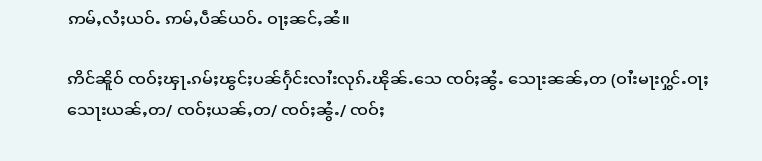ဢမ်ႇလႆႈယဝ်ႉ ဢမ်ႇပဵၼ်ယဝ်ႉ ဝႃႈၼင်ႇၼႆ။

ဢိင်ၼိူဝ် ၸဝ်ႈၾႃႉၵမ်ႈၽွင်ႈပၼ်ႁႅင်းလၢႆးလုၵ်ႉၽိုၼ်ႉသေ ၸဝ်ႈၼွႆႉ သေႃးၼၼ်ႇတ (ဝၢႆးမႃးႁွင်ႉဝႃႈ သေႃးယၼ်ႇတ/ ၸဝ်ႈယၼ်ႇတ/ ၸဝ်ႈၼွႆႉ/ ၸဝ်ႈ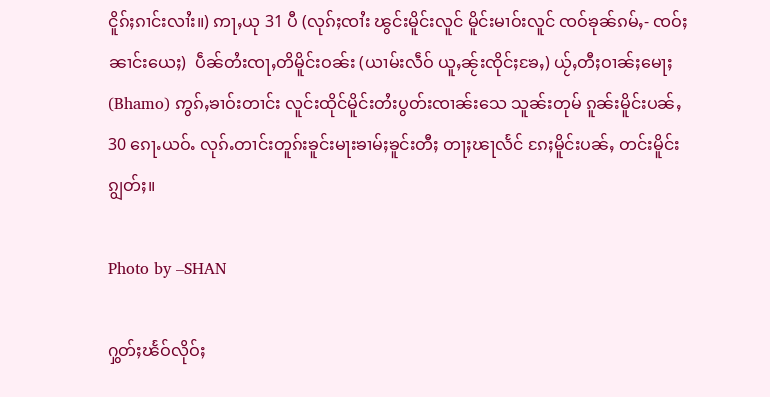ငိူၵ်ႈၵၢင်းလၢႆး။) ဢႃႇယု 31 ပီ (လုၵ်ႈၸၢႆး ၽွင်းမိူင်းလူင် မိူင်းမၢဝ်းလူင် ၸဝ်ၶုၼ်ၵမ်ႇ- ၸဝ်ႈၼၢင်းယေႈ)  ပဵၼ်တႆးၸႃႇတိမိူင်းဝၼ်း (ယၢမ်းလဵဝ် ယူႇၼႂ်းၸိုင်ႈၶႄႇ) ယႂ်ႇတီႈဝၢၼ်ႈမေႃႈ (Bhamo) ဢွၵ်ႇၶၢဝ်းတၢင်း လူင်းထိုင်မိူင်းတႆးပွတ်းၸၢၼ်းသေ သူၼ်းတုမ် ၵူၼ်းမိူင်းပၼ်ႇ 30 ၵေႃႉယဝ်ႉ လုၵ်ႉတၢင်းတူၵ်းၶူင်းမႃးၶၢမ်ႈၶူင်းတီႈ တႃႈၽႃလႅင် ၵႄႈမိူင်းပၼ်ႇ တင်းမိူင်းၵျွတ်ႈ။

Photo by –SHAN

ႁွတ်ႈၽႅဝ်လိုဝ်ႈ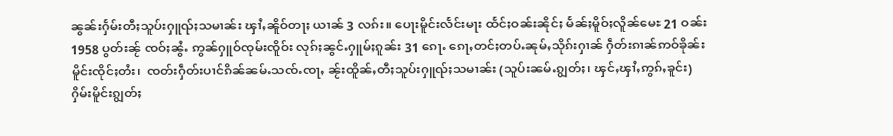ၼွၼ်းႁႅမ်းတီႈသူပ်းႁူၺ်ႈသမၢၼ်း ၾၢႆႇၼိူဝ်တႃႈ ယၢၼ် 3 လၵ်း။ ပေႃးမိူင်းလႅင်းမႃး ထႅင်ႈဝၼ်းၼိုင်ႈ မႅၼ်ႈမိူဝ်ႈလိူၼ်မေႊ 21 ဝၼ်း 1958 ပွတ်းၼႂ် ၸဝ်ႈၼွႆႉ ဢွၼ်ႁူဝ်ၸုမ်းၸိူဝ်း လုၵ်ႈၼွင်ႉႁူမ်ႈၵူၼ်း 31 ၵေႃႉ ၵေႃႇတင်ႈတပ်ႉၼုမ်ႇသိုၵ်းႁၢၼ် ႁဵတ်းၵၢၼ်ဢဝ်ၶိုၼ်းမိူင်းၸိုင်ႈတႆး၊  ၸတ်းႁဵတ်းပၢင်ၵိၼ်ၼမ်ႉသၸ်ႉၸႃႇ ၼႂ်းထိူၼ်ႇတီႈသူပ်းႁူၺ်ႈသမၢၼ်း (သူပ်းၼမ်ႉၵျွတ်ႈ၊ ၾင်ႇၾၢႆႇဢွၵ်ႇၶူင်း) ႁိမ်းမိူင်းၵျွတ်ႈ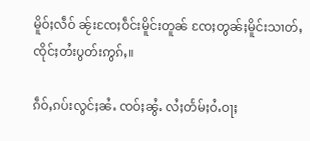မိူဝ်ႈလဵဝ် ၼႂ်းၸႄႈဝဵင်းမိူင်းတူၼ် ၸႄႈတွၼ်ႈမိူင်းသၢတ်ႇ ၸိုင်ႈတႆးပွတ်းဢွၵ်ႇ။

ၵဵဝ်ႇၵပ်းလွင်ႈၼႆႉ ၸဝ်ႈၼွႆႉ လႆႈတႅမ်ႈဝႆႉဝႃႈ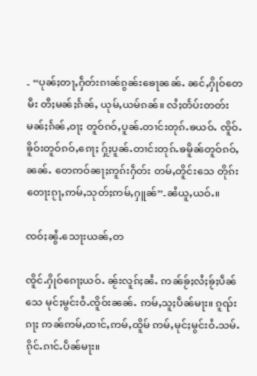- “ပုၼ်ႈတႃႇႁဵတ်းၵၢၼ်ၵွၼ်းၶေႃၼၼ်ႉ ၼင်ႇႁိုဝ်တေမီး တီႈမၼ်ႈၵႅၼ်ႇ ယုမ်ႇယမ်ၵၼ်။ လႆႈတႅပ်းတတ်းမၼ်ႈၵႅၼ်ႇဝႃႈ တူဝ်ၵဝ်ႇပူၼ်ႉတၢင်းတုၵ်ႉၶယဝ်ႉ ၸိူဝ်ႉၶိူဝ်းတူဝ်ၵဝ်ႇၵေႃႈ ႁႂ်ႈပူၼ်ႉတၢင်းတုၵ်ႉၶမိူၼ်တူဝ်ၵဝ်ႇၼၼ်ႉ တေဢဝ်ၼႃႈဢူၵ်းႁဵတ်း တမ်ႇတိူင်းသေ တိုၵ်းတေႃးၵႂႃႇဢမ်ႇသုတ်ႈဢမ်ႇႁူၼ်”-ၼႆယူႇယဝ်ႉ။

ၸဝ်ႈၼွႆႉသေႃးယၼ်ႇတ

ၸိူင်ႉႁိုဝ်ၵေႃႈယဝ်ႉ ၼႂ်းလူၵ်ႈၼႆႉ ဢၼ်ၶႂ်ႈလႆႈၶႂ်ႈပဵၼ်သေ မုင်ႈမွင်းဝႆႉၸိူဝ်းၼၼ်ႉ ဢမ်ႇသူႈပဵၼ်မႃး။ ၵူၺ်းၵႃႈ ဢၼ်ဢမ်ႇထၢင်ႇဢမ်ႇထိူမ် ဢမ်ႇမုင်ႈမွင်းဝႆႉသမ်ႉ ၵိုင်ႉၵၢင်ႉပဵၼ်မႃး။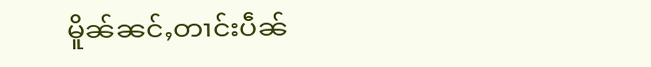မိူၼ်ၼင်ႇတၢင်းပဵၼ်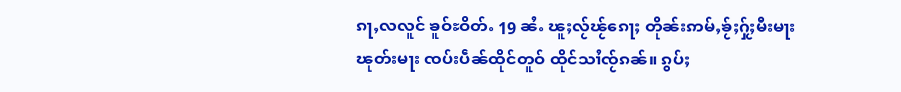ၵႃႇလလူင် ၶူဝ်ႊဝိတ်ႉ 19 ၼႆႉ ၽူႈလႂ်ၽႂ်ၵေႃႈ တိုၼ်းဢမ်ႇၶႂ်ႈႁႂ်ႈမီးမႃးၽုတ်းမႃး ၸပ်းပဵၼ်ထိုင်တူဝ် ထိုင်သၢႆၸႂ်ၵၼ်။ ၵွပ်ႈ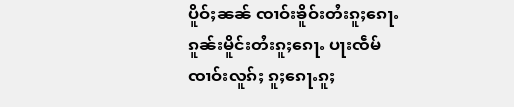ပိူဝ်ႈၼၼ် ၸၢဝ်းၶိူဝ်းတႆးၵူႈၵေႃႉ ၵူၼ်းမိူင်းတႆးၵူႈၵေႃႉ ပႃးၸဵမ်ၸၢဝ်းလူၵ်ႈ ၵူႈၵေႃႉၵူႈ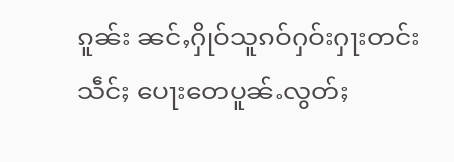ၵူၼ်း ၼင်ႇႁိုဝ်သူၵဝ်ႁဝ်းႁႃးတင်းသဵင်ႈ ပေႃးတေပူၼ်ႉလွတ်ႈ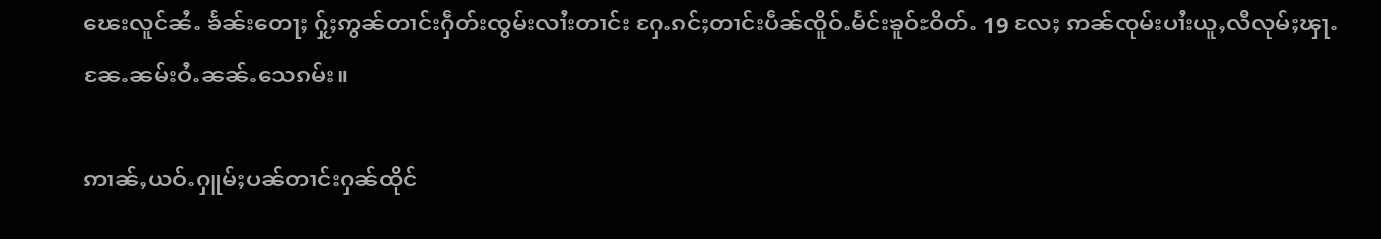ၽေးလူင်ၼႆႉ ၶႅၼ်းတေႃႈ ႁႂ်ႈဢွၼ်တၢင်းႁဵတ်းၸွမ်းလၢႆးတၢင်း ႁႄႉၵင်ႈတၢင်းပဵၼ်ၸိူဝ်ႉမႅင်းၶူဝ်ႊဝိတ်ႉ 19 လႄႈ ဢၼ်ၸုမ်းပၢႆးယူႇလီလုမ်ႈၾႃႉ ၼႄႉၼမ်းဝႆႉၼၼ်ႉသေၵမ်း။

ဢၢၼ်ႇယဝ်ႉႁူမ်ႈပၼ်တၢင်းႁၼ်ထိုင်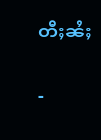တီႈၼႆႈ

-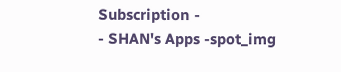Subscription -
- SHAN's Apps -spot_img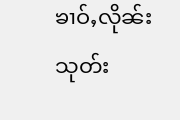ၶၢဝ်ႇလိုၼ်းသုတ်း